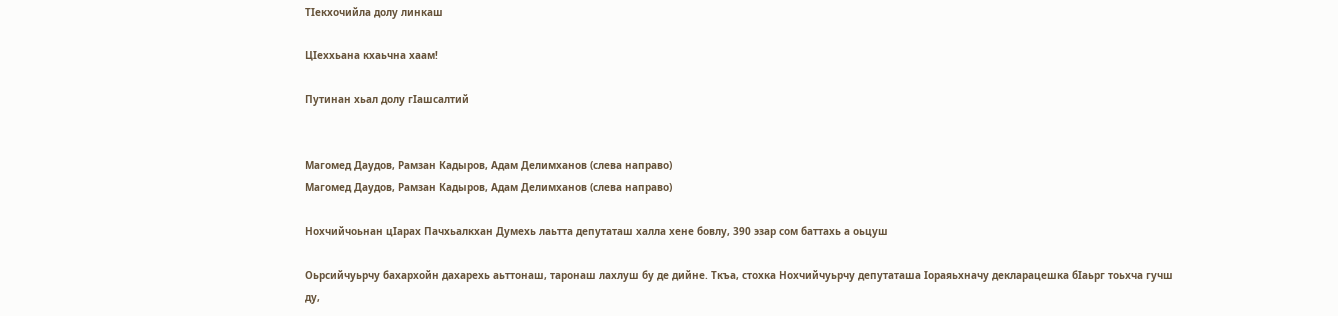ТIекхочийла долу линкаш

ЦIеххьана кхаьчна хаам!

Путинан хьал долу гIашсалтий


Магомед Даудов, Рамзан Кадыров, Адам Делимханов (слева направо)
Магомед Даудов, Рамзан Кадыров, Адам Делимханов (слева направо)

Нохчийчоьнан цIарах Пачхьалкхан Думехь лаьтта депутаташ халла хене бовлу, 390 эзар сом баттахь а оьцуш

Оьрсийчуьрчу бахархойн дахарехь аьттонаш, таронаш лахлуш бу де дийне. Ткъа, стохка Нохчийчуьрчу депутаташа Iораяьхначу декларацешка бIаьрг тоьхча гучш ду,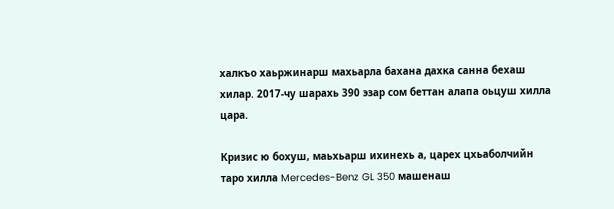халкъо хаьржинарш махьарла бахана дахка санна бехаш хилар. 2017-чу шарахь 390 эзар сом беттан алапа оьцуш хилла цара.

Кризис ю бохуш, маьхьарш ихинехь а, царех цхьаболчийн таро хилла Mercedes-Benz GL 350 машенаш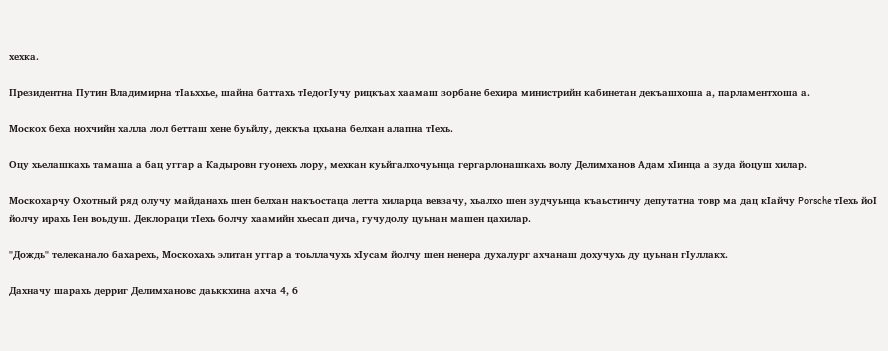хехка.

Президентна Путин Владимирна тIаьххье, шайна баттахь тIедогIучу рицкъах хаамаш зорбане бехира министрийн кабинетан декъашхоша а, парламентхоша а.

Москох беха нохчийн халла лол бетташ хене буьйлу, деккъа цхьана белхан алапна тIехь.

Оцу хьелашкахь тамаша а бац уггар а Кадыровн гуонехь лору, мехкан куьйгалхочуьнца гергарлонашкахь волу Делимханов Адам хIинца а зуда йоцуш хилар.

Москохарчу Охотный ряд олучу майданахь шен белхан накъостаца летта хиларца вевзачу, хьалхо шен зудчуьнца къаьстинчу депутатна товр ма дац кIайчу Porsche тIехь йоI йолчу ирахь Iен воьдуш. Деклораци тIехь болчу хаамийн хьесап дича, гучудолу цуьнан машен цахилар.

"Дождь" телеканало бахарехь, Москохахь элитан уггар а тоьллачухь хIусам йолчу шен ненера духалург ахчанаш дохучухь ду цуьнан гIуллакх.

Дахначу шарахь дерриг Делимхановс даьккхина ахча 4, 6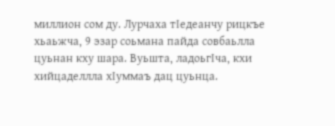миллион сом ду. Лурчаха тIедеанчу рицкъе хьаьжча, 9 эзар соьмана пайда совбаьлла цуьнан кху шара. Вуьшта, ладоьгIча, кхи хийцаделлла хIуммаъ дац цуьнца.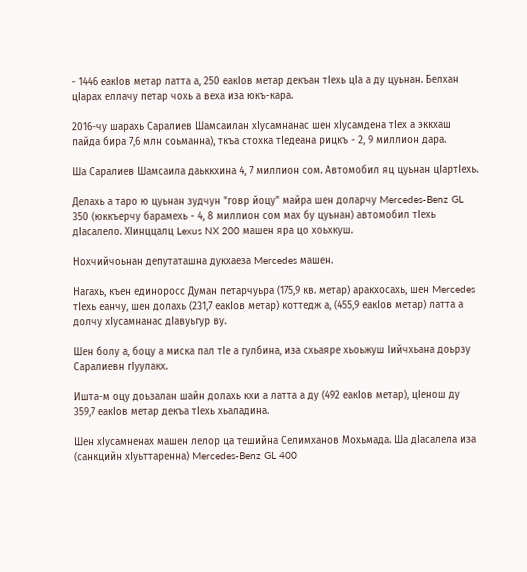- 1446 еакIов метар латта а, 250 еакIов метар декъан тIехь цIа а ду цуьнан. Белхан цIарах еллачу петар чохь а веха иза юкъ-кара.

2016-чу шарахь Саралиев Шамсаилан хIусамнанас шен хIусамдена тIех а эккхаш пайда бира 7,6 млн соьманна), ткъа стохка тIедеана рицкъ - 2, 9 миллион дара.

Ша Саралиев Шамсаила даьккхина 4, 7 миллион сом. Автомобил яц цуьнан цIартIехь.

Делахь а таро ю цуьнан зудчун "говр йоцу" майра шен доларчу Mercedes-Benz GL 350 (юккъерчу барамехь - 4, 8 миллион сом мах бу цуьнан) автомобил тIехь дIасалело. ХIинццалц Lexus NX 200 машен яра цо хоьхкуш.

Нохчийчоьнан депутаташна дукхаеза Mercedes машен.

Нагахь, къен единоросс Думан петарчуьра (175,9 кв. метар) аракхосахь, шен Mercedes тIехь еанчу, шен долахь (231,7 еакIов метар) коттедж а, (455,9 еакIов метар) латта а долчу хIусамнанас дIавуьгур ву.

Шен болу а, боцу а миска пал тIе а гулбина, иза схьаяре хьоьжуш Iийчхьана доьрзу Саралиевн гIуулакх.

Ишта-м оцу доьзалан шайн долахь кхи а латта а ду (492 еакIов метар), цIенош ду 359,7 еакIов метар декъа тIехь хьаладина.

Шен хIусамненах машен лелор ца тешийна Селимханов Мохьмада. Ша дIасалела иза (санкцийн хIуьттаренна) Mercedes-Benz GL 400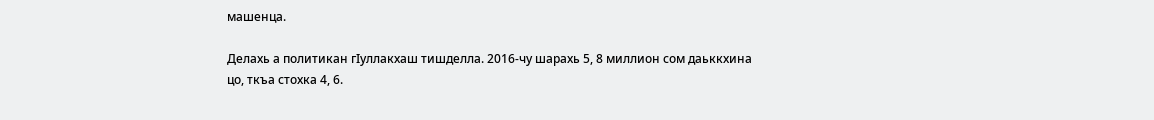машенца.

Делахь а политикан гIуллакхаш тишделла. 2016-чу шарахь 5, 8 миллион сом даьккхина цо, ткъа стохка 4, 6.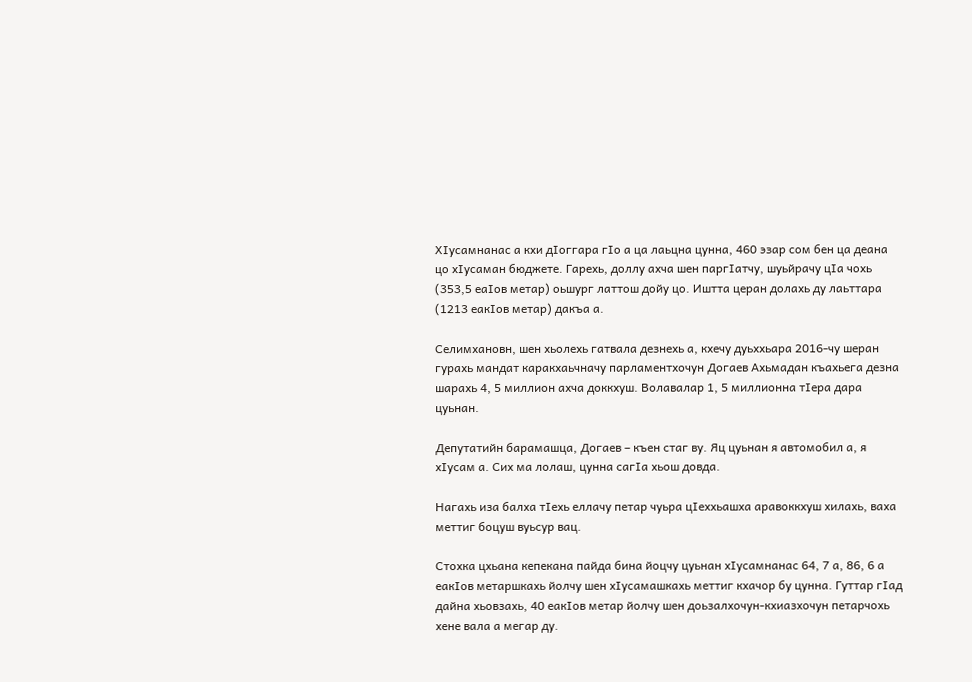ХIусамнанас а кхи дIоггара гIо а ца лаьцна цунна, 460 эзар сом бен ца деана цо хIусаман бюджете. Гарехь, доллу ахча шен паргIатчу, шуьйрачу цIа чохь (353,5 еаIов метар) оьшург латтош дойу цо. Иштта церан долахь ду лаьттара (1213 еакIов метар) дакъа а.

Селимхановн, шен хьолехь гатвала дезнехь а, кхечу дуьххьара 2016-чу шеран гурахь мандат каракхаьчначу парламентхочун Догаев Ахьмадан къахьега дезна шарахь 4, 5 миллион ахча доккхуш. Волавалар 1, 5 миллионна тIера дара цуьнан.

Депутатийн барамашца, Догаев – къен стаг ву. Яц цуьнан я автомобил а, я хIусам а. Сих ма лолаш, цунна сагIа хьош довда.

Нагахь иза балха тIехь еллачу петар чуьра цIеххьашха аравоккхуш хилахь, ваха меттиг боцуш вуьсур вац.

Стохка цхьана кепекана пайда бина йоцчу цуьнан хIусамнанас 64, 7 а, 86, 6 а еакIов метаршкахь йолчу шен хIусамашкахь меттиг кхачор бу цунна. Гуттар гIад дайна хьовзахь, 40 еакIов метар йолчу шен доьзалхочун-кхиазхочун петарчохь хене вала а мегар ду.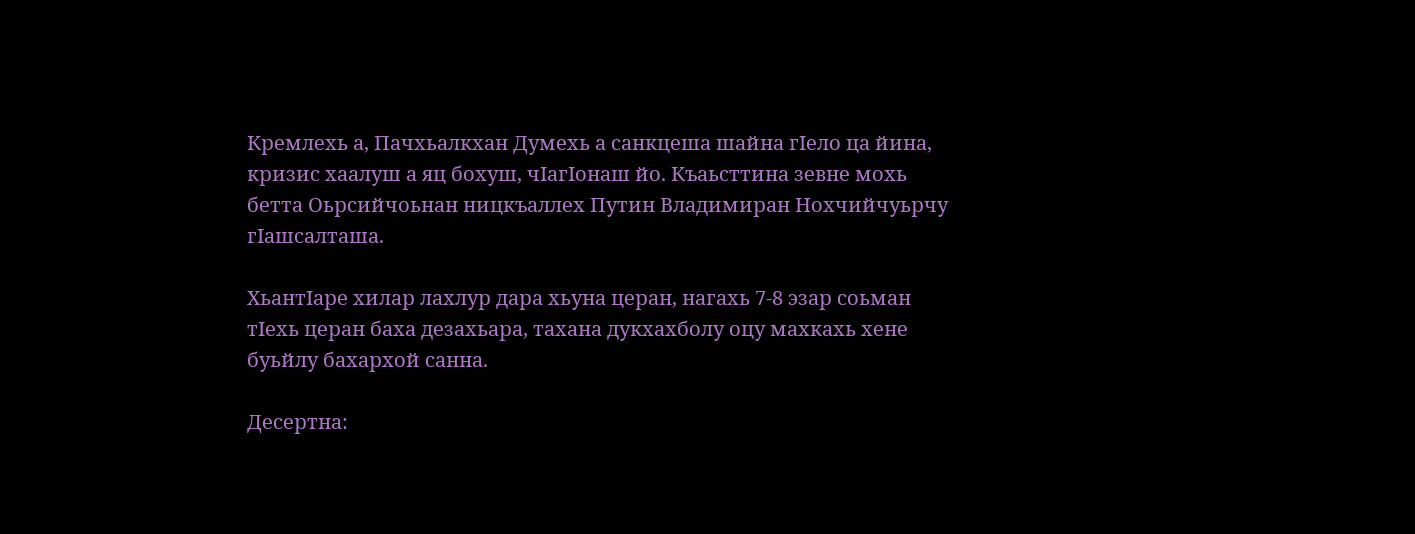Кремлехь а, Пачхьалкхан Думехь а санкцеша шайна гIело ца йина, кризис хаалуш а яц бохуш, чIагIонаш йо. Къаьсттина зевне мохь бетта Оьрсийчоьнан ницкъаллех Путин Владимиран Нохчийчуьрчу гIашсалташа.

ХьантIаре хилар лахлур дара хьуна церан, нагахь 7-8 эзар соьман тIехь церан баха дезахьара, тахана дукхахболу оцу махкахь хене буьйлу бахархой санна.

Десертна: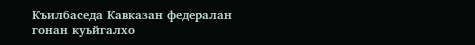Къилбаседа Кавказан федералан гонан куьйгалхо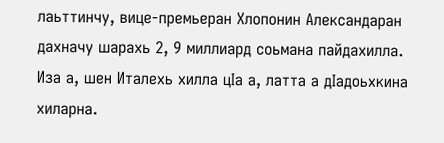лаьттинчу, вице-премьеран Хлопонин Александаран дахначу шарахь 2, 9 миллиард соьмана пайдахилла. Иза а, шен Италехь хилла цIа а, латта а дIадоьхкина хиларна.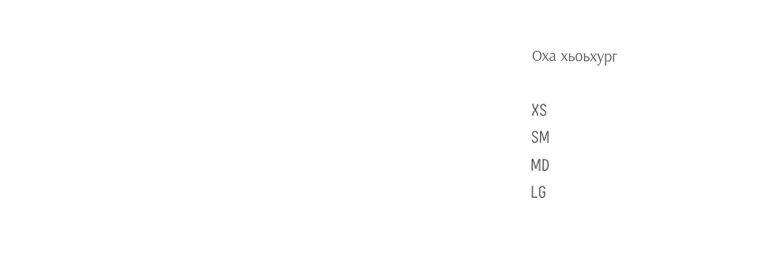Оха хьоьхург

XS
SM
MD
LG